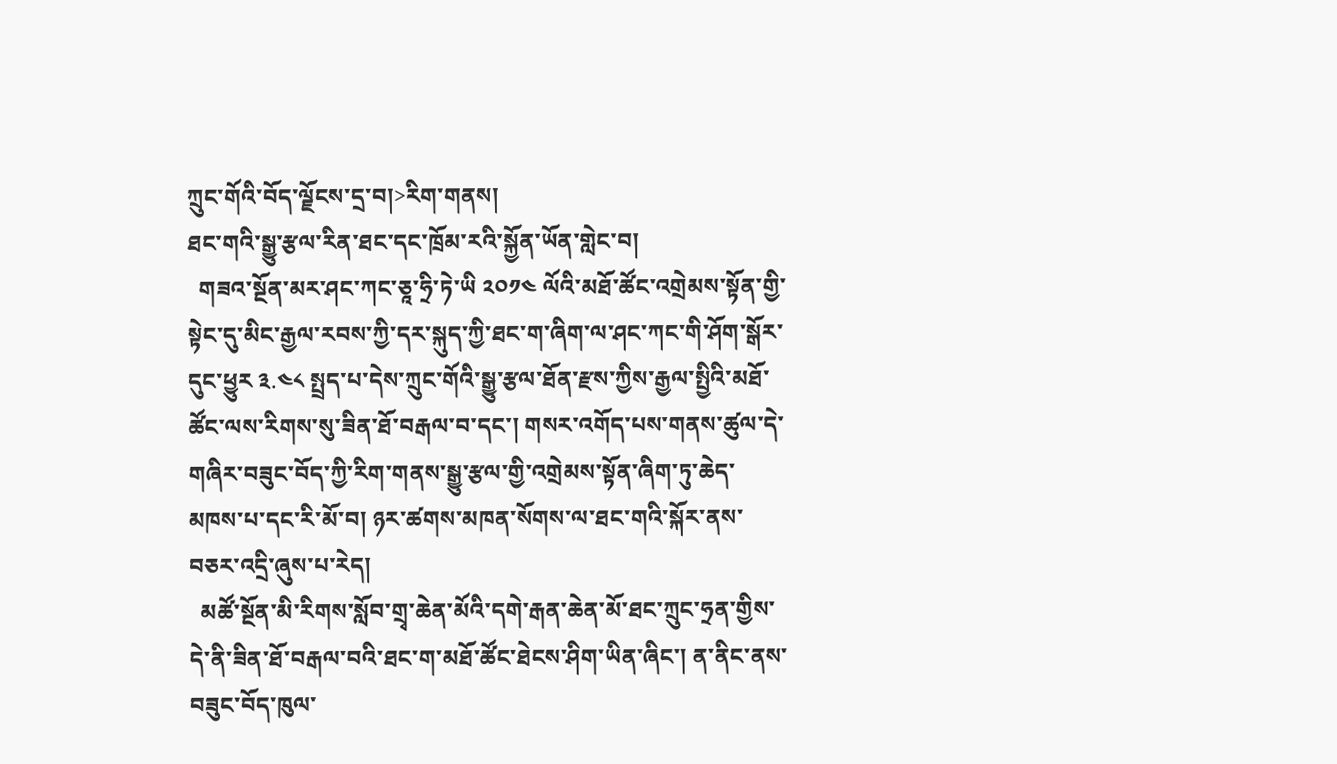ཀྲུང་གོའི་བོད་ལྗོངས་དྲ་བ།>རིག་གནས།
ཐང་གའི་སྒྱུ་རྩལ་རིན་ཐང་དང་ཁྲོམ་རའི་སྐྱོན་ཡོན་གླེང་བ།
  གཟའ་སྔོན་མར་ཤང་ཀང་ཅཱ་ཧྲི་ཏེ་ཡི ༢༠༡༤ ལོའི་མཐོ་ཚོང་འགྲེམས་སྟོན་གྱི་སྟེང་དུ་མིང་རྒྱལ་རབས་ཀྱི་དར་སྐུད་ཀྱི་ཐང་ག་ཞིག་ལ་ཤང་ཀང་གི་ཤོག་སྒོར་དུང་ཕྱུར ༣.༤༨ སྤྲད་པ་དེས་ཀྲུང་གོའི་སྒྱུ་རྩལ་ཐོན་རྫས་ཀྱིས་རྒྱལ་སྤྱིའི་མཐོ་ཚོང་ལས་རིགས་སུ་ཟིན་ཐོ་བརྒལ་བ་དང་། གསར་འགོད་པས་གནས་ཚུལ་དེ་གཞིར་བཟུང་བོད་ཀྱི་རིག་གནས་སྒྱུ་རྩལ་གྱི་འགྲེམས་སྟོན་ཞིག་ཏུ་ཆེད་མཁས་པ་དང་རི་མོ་བ། ཉར་ཚགས་མཁན་སོགས་ལ་ཐང་གའི་སྐོར་ནས་བཅར་འདྲི་ཞུས་པ་རེད།
  མཚོ་སྔོན་མི་རིགས་སློབ་གྲྭ་ཆེན་མོའི་དགེ་རྒན་ཆེན་མོ་ཐང་ཀྲུང་ཧྲན་གྱིས་དེ་ནི་ཟིན་ཐོ་བརྒལ་བའི་ཐང་ག་མཐོ་ཚོང་ཐེངས་ཤིག་ཡིན་ཞིང་། ན་ནིང་ནས་བཟུང་བོད་ཁུལ་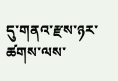དུ་གནའ་རྫས་ཉར་ཚགས་ལས་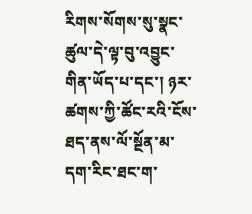རིགས་སོགས་སུ་སྣང་ཚུལ་དེ་ལྟ་བུ་འབྱུང་གིན་ཡོད་པ་དང་། ཉར་ཚགས་ཀྱི་ཚོང་རའི་ངོས་ཐད་ནས་ལོ་སྔོན་མ་དག་རིང་ཐང་ག་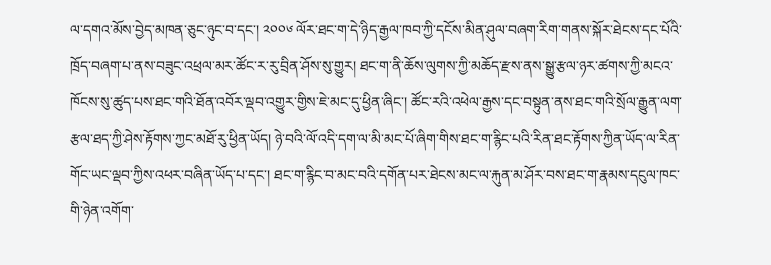ལ་དགའ་མོས་བྱེད་མཁན་ཅུང་ཉུང་བ་དང་། ༢༠༠༦ ལོར་ཐང་ག་དེ་ཉིད་རྒྱལ་ཁབ་ཀྱི་དངོས་མིན་ཤུལ་བཞག་རིག་གནས་སྐོར་ཐེངས་དང་པོའི་ཁྲོད་བཞག་པ་ནས་བཟུང་འཕྲལ་མར་ཚོང་ར་རུ་བྲིན་ཤོས་སུ་གྱུར། ཐང་ག་ནི་ཆོས་ལུགས་ཀྱི་མཆོད་རྫས་ནས་སྒྱུ་རྩལ་ཉར་ཚགས་ཀྱི་མངའ་ཁོངས་སུ་ཚུད་པས་ཐང་གའི་ཐོན་འབོར་ལྡབ་འགྱུར་གྱིས་ཇེ་མང་དུ་ཕྱིན་ཞིང་། ཚོང་རའི་འཕེལ་རྒྱས་དང་བསྟུན་ནས་ཐང་གའི་སྲོལ་རྒྱུན་ལག་རྩལ་ཐད་ཀྱི་ཤེས་རྟོགས་ཀྱང་མཐོ་རུ་ཕྱིན་ཡོད། ཉེ་བའི་ལོ་འདི་དག་ལ་མི་མང་པོ་ཞིག་གིས་ཐང་ག་རྙིང་པའི་རིན་ཐང་རྟོགས་ཀྱིན་ཡོད་ལ་རིན་གོང་ཡང་ལྡབ་ཀྱིས་འཕར་བཞིན་ཡོད་པ་དང་། ཐང་ག་རྙིང་བ་མང་བའི་དགོན་པར་ཐེངས་མང་ལ་རྐུན་མ་ཤོར་བས་ཐང་ག་རྣམས་དངུལ་ཁང་གི་ཉེན་འགོག་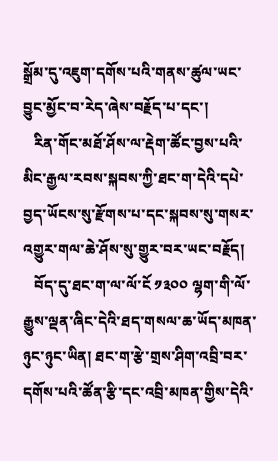སྒྲོམ་དུ་འཇུག་དགོས་པའི་གནས་ཚུལ་ཡང་བྱུང་མྱོང་བ་རེད་ཞེས་བརྗོད་པ་དང་།
   རིན་གོང་མཐོ་ཤོས་ལ་རྡེག་ཚོང་བྱས་པའི་མིང་རྒྱལ་རབས་སྐབས་ཀྱི་ཐང་ག་དེའི་དཔེ་བྱད་ཡོངས་སུ་རྫོགས་པ་དང་སྐབས་སུ་གསར་འགྱུར་གལ་ཆེ་ཤོས་སུ་གྱུར་བར་ཡང་བརྗོད།
   བོད་དུ་ཐང་ག་ལ་ལོ་ངོ ༡༣༠༠ ལྷག་གི་ལོ་རྒྱུས་ལྡན་ཞིང་དེའི་ཐད་གསལ་ཆ་ཡོད་མཁན་ཉུང་ཉུང་ཡིན། ཐང་ག་རྩེ་གྲས་ཤིག་འབྲི་བར་དགོས་པའི་ཚོན་རྩི་དང་འབྲི་མཁན་གྱིས་དེའི་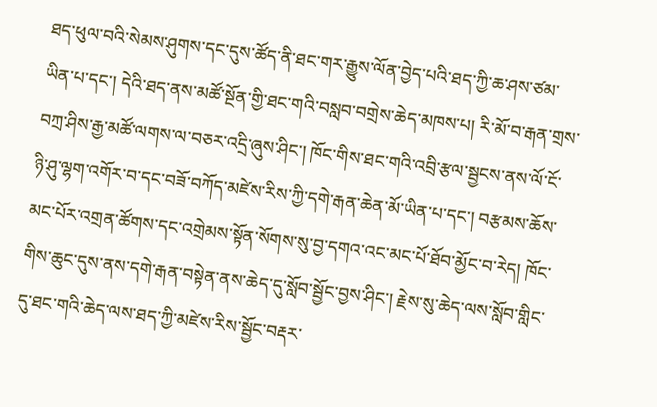ཐད་ཕུལ་བའི་སེམས་ཤུགས་དང་དུས་ཚོད་ནི་ཐང་གར་རྒྱུས་ལོན་བྱེད་པའི་ཐད་ཀྱི་ཆ་ཤས་ཙམ་ཡིན་པ་དང་། དེའི་ཐད་ནས་མཚོ་སྔོན་གྱི་ཐང་གའི་བསླབ་བགྲེས་ཆེད་མཁས་པ། རི་མོ་བ་རྒན་གྲས་བཀྲ་ཤིས་རྒྱ་མཚོ་ལགས་ལ་བཅར་འདྲི་ཞུས་ཤིང་། ཁོང་གིས་ཐང་གའི་འབྲི་རྩལ་སྦྱངས་ནས་ལོ་ངོ་ཉི་ཤུ་ལྷག་འགོར་བ་དང་བཟོ་བཀོད་མཛེས་རིས་ཀྱི་དགེ་རྒན་ཆེན་མོ་ཡིན་པ་དང་། བརྩམས་ཆོས་མང་པོར་འགྲན་ཚོགས་དང་འགྲེམས་སྟོན་སོགས་སུ་བྱ་དགའ་འང་མང་པོ་ཐོབ་མྱོང་བ་རེད། ཁོང་གིས་ཆུང་དུས་ནས་དགེ་རྒན་བསྟེན་ནས་ཆེད་དུ་སློབ་སྦྱོང་བྱས་ཤིང་། རྗེས་སུ་ཆེད་ལས་སློབ་གླིང་དུ་ཐང་གའི་ཆེད་ལས་ཐད་ཀྱི་མཛེས་རིས་སྦྱོང་བརྡར་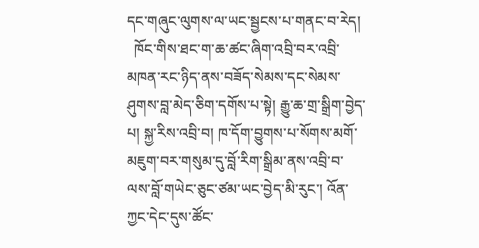དང་གཞུང་ལུགས་ལ་ཡང་སྦྱངས་པ་གནང་བ་རེད།
  ཁོང་གིས་ཐང་ག་ཆ་ཚང་ཞིག་འབྲི་བར་འབྲི་མཁན་རང་ཉིད་ནས་བཟོད་སེམས་དང་སེམས་ཤུགས་བླ་མེད་ཅིག་དགོས་པ་སྟེ། རྒྱུ་ཆ་གྲ་སྒྲིག་བྱེད་པ། སྐྱ་རིས་འབྲི་བ། ཁ་དོག་བྱུགས་པ་སོགས་མགོ་མཇུག་བར་གསུམ་དུ་བློ་རིག་སྒྲིམ་ནས་འབྲི་བ་ལས་བློ་གཡེང་ཅུང་ཙམ་ཡང་བྱེད་མི་རུང་། འོན་ཀྱང་དེང་དུས་ཚོང་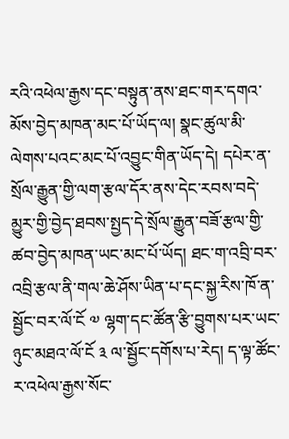རའི་འཕེལ་རྒྱས་དང་བསྟུན་ནས་ཐང་གར་དགའ་མོས་བྱེད་མཁན་མང་པོ་ཡོད་ལ། སྣང་ཚུལ་མི་ལེགས་པའང་མང་པོ་འབྱུང་གིན་ཡོད་དེ། དཔེར་ན་སྲོལ་རྒྱུན་གྱི་ལག་རྩལ་དོར་ནས་དེང་རབས་བདེ་མྱུར་གྱི་བྱེད་ཐབས་སྤྱད་དེ་སྲོལ་རྒྱུན་བཟོ་རྩལ་གྱི་ཚབ་བྱེད་མཁན་ཡང་མང་པོ་ཡོད། ཐང་ག་འབྲི་བར་འབྲི་རྩལ་ནི་གལ་ཆེ་ཤོས་ཡིན་པ་དང་སྐྱ་རིས་ཁོ་ན་སྦྱོང་བར་ལོ་ངོ ༧ ལྷག་དང་ཚོན་རྩི་བྱུགས་པར་ཡང་ཉུང་མཐའ་ལོ་ངོ ༣ ལ་སྦྱོང་དགོས་པ་རེད། ད་ལྟ་ཚོང་ར་འཕེལ་རྒྱས་སོང་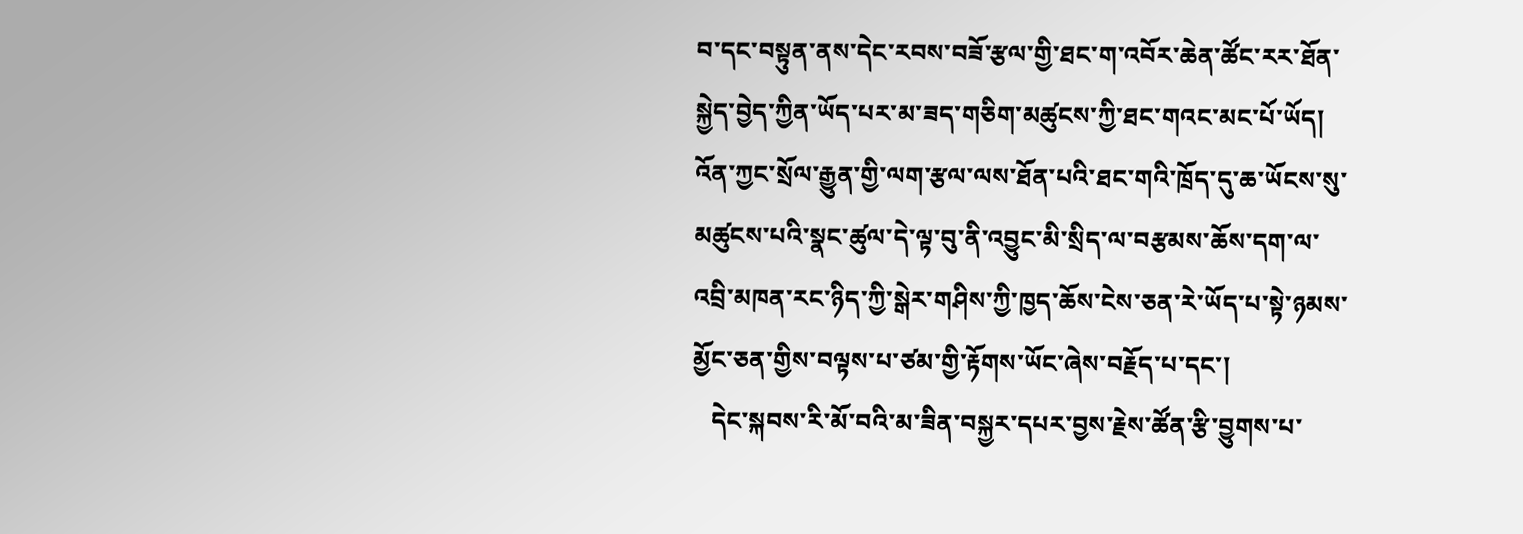བ་དང་བསྟུན་ནས་དེང་རབས་བཟོ་རྩལ་གྱི་ཐང་ག་འབོར་ཆེན་ཚོང་རར་ཐོན་སྐྱེད་བྱེད་ཀྱིན་ཡོད་པར་མ་ཟད་གཅིག་མཚུངས་ཀྱི་ཐང་གའང་མང་པོ་ཡོད། འོན་ཀྱང་སྲོལ་རྒྱུན་གྱི་ལག་རྩལ་ལས་ཐོན་པའི་ཐང་གའི་ཁྲོད་དུ་ཆ་ཡོངས་སུ་མཚུངས་པའི་སྣང་ཚུལ་དེ་ལྟ་བུ་ནི་འབྱུང་མི་སྲིད་ལ་བརྩམས་ཆོས་དག་ལ་འབྲི་མཁན་རང་ཉིད་ཀྱི་སྒེར་གཤིས་ཀྱི་ཁྱད་ཆོས་ངེས་ཅན་རེ་ཡོད་པ་སྟེ་ཉམས་མྱོང་ཅན་གྱིས་བལྟས་པ་ཙམ་གྱི་རྟོགས་ཡོང་ཞེས་བརྗོད་པ་དང་།
   དེང་སྐབས་རི་མོ་བའི་མ་ཟིན་བསྐྱར་དཔར་བྱས་རྗེས་ཚོན་རྩི་བྱུགས་པ་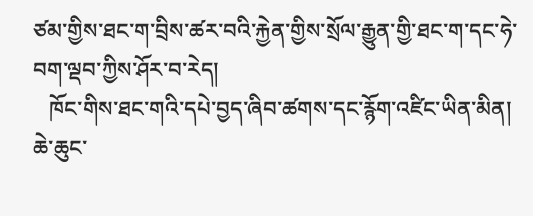ཙམ་གྱིས་ཐང་ག་བྲིས་ཚར་བའི་རྐྱེན་གྱིས་སྲོལ་རྒྱུན་གྱི་ཐང་ག་དང་ཧེ་བག་ལྡབ་ཀྱིས་ཤོར་བ་རེད།
   ཁོང་གིས་ཐང་གའི་དཔེ་བྱད་ཞིབ་ཚགས་དང་རྙོག་འཛིང་ཡིན་མིན། ཆེ་ཆུང་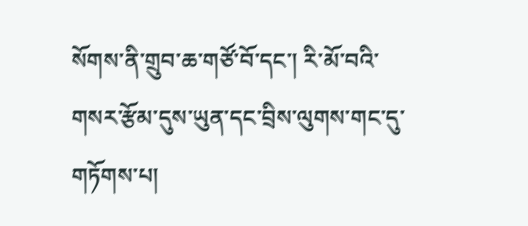སོགས་ནི་གྲུབ་ཆ་གཙོ་བོ་དང་། རི་མོ་བའི་གསར་རྩོམ་དུས་ཡུན་དང་བྲིས་ལུགས་གང་དུ་གཏོགས་པ།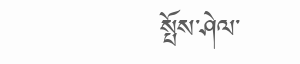སྤོས་ཤེལ་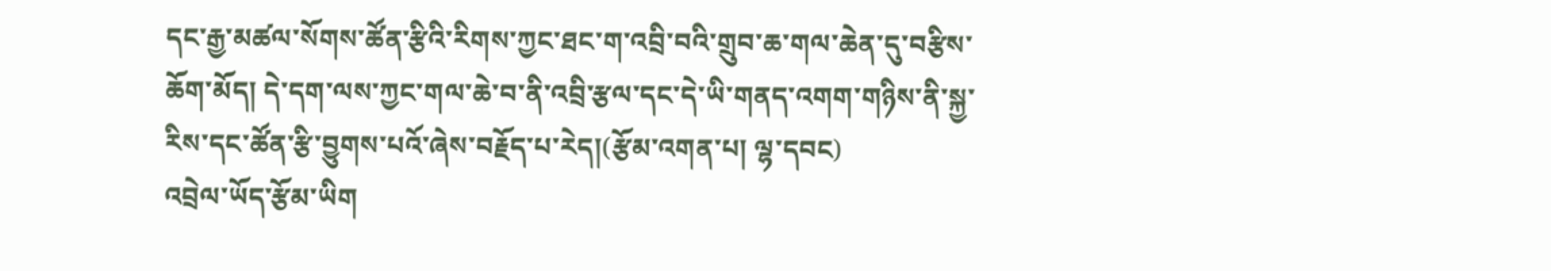དང་རྒྱ་མཚལ་སོགས་ཚོན་རྩིའི་རིགས་ཀྱང་ཐང་ག་འབྲི་བའི་གྲུབ་ཆ་གལ་ཆེན་དུ་བརྩིས་ཆོག་མོད། དེ་དག་ལས་ཀྱང་གལ་ཆེ་བ་ནི་འབྲི་རྩལ་དང་དེ་ཡི་གནད་འགག་གཉིས་ནི་སྐྱ་རིས་དང་ཚོན་རྩི་བྱུགས་པའོ་ཞེས་བརྗོད་པ་རེད།(རྩོམ་འགན་པ། ལྷ་དབང)
འབྲེལ་ཡོད་རྩོམ་ཡིག